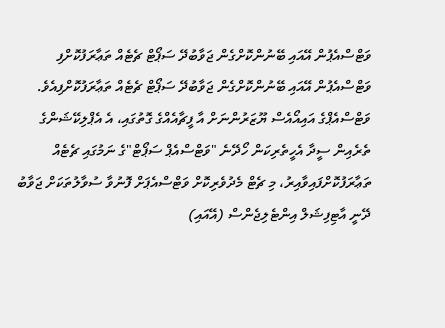ވަޓްސްއެޕުން އޭއައި ބޭނުންކޮށްގެން ޖަވާބުދޭ ސަޕޯޓް ޗެޓެއް ތަޢާރަފުކޮށްފި
ވަޓްސްއެޕުން އޭއައި ބޭނުންކޮށްގެން ޖަވާބުދޭ ސަޕޯޓް ޗެޓެއް ތަޢާރަފުކޮށްފިއެވެ. ވަޓްސްއެޕްގެ އައިއޯއެސް ޔޫޒަރުންނަށް އާ ފީޗާއެއްގެ ގޮތުގައި، އެ އެޕްލިކޭޝަންގެ ތެރެއިން ސީދާ އެހީތެރިކަން ހޯދޭނެ "ވަޓްސްއެޕް ސަޕޯޓް"ގެ ނަމުގައި ޗެޓެއް ތަޢާރަފުކޮށްފައިވާއިރު، މި ޗެޓް މެދުވެރިކޮށް ވަޓްސްއެޕަށް ފޮނުވާ ސުވާލުތަކަށް ޖަވާބު ދޭނީ އާޓިފިޝަލް އިންޓެލިޖެންސް (އޭއައި)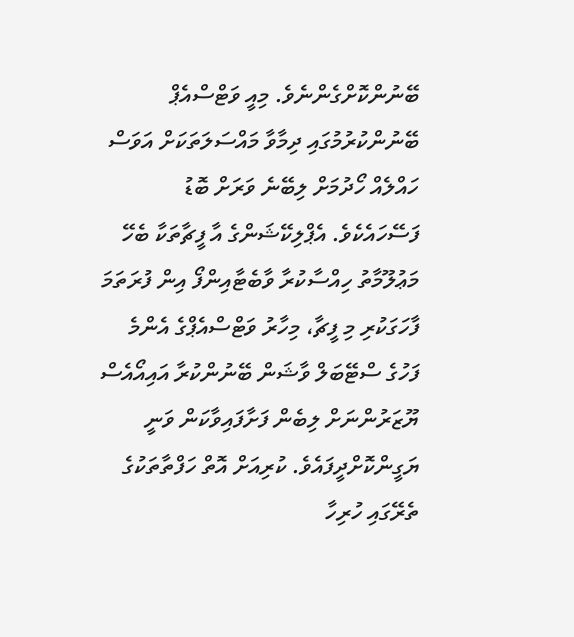ބޭނުންކޮށްގެންނެވެ. މިއީ ވަޓްސްއެޕް ބޭނުންކުރުމުގައި ދިމާވާ މައްސަލަތަކަށް އަވަސް ހައްލެއް ހޯދުމަށް ލިބޭނެ ވަރަށް ބޮޑު ފަސޭހައެކެވެ. އެޕްލިކޭޝަންގެ އާ ފީޗާތަކާ ބެހޭ މަޢުލޫމާތު ހިއްސާކުރާ ވާބެޓާއިންފޯ އިން ފުރަތަމަ ފާހަގަކުރި މި ފީޗާ، މިހާރު ވަޓްސްއެޕްގެ އެންމެ ފަހުގެ ސްޓޭބަލް ވާޝަން ބޭނުންކުރާ އައިއޯއެސް ޔޫޒަރުންނަށް ލިބެން ފަށާފައިވާކަން ވަނީ ޔަގީންކޮށްދީފައެވެ. ކުރިއަށް އޮތް ހަފްތާތަކުގެ ތެރޭގައި ހުރިހާ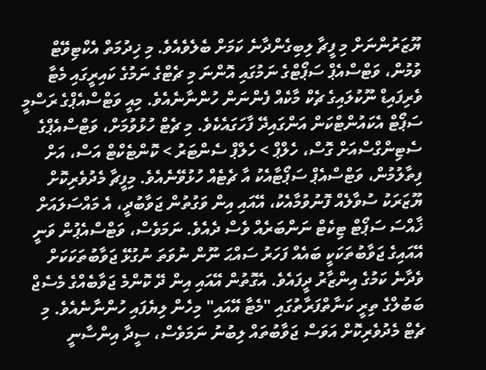ޔޫޒަރުންނަށް މި ފީޗާ ލިބިގެންދާނެ ކަމަށް ބެލެވެއެވެ. މި ޚިދުމަތް އެކްޓިވޭޓް ވުމުން، ވަޓްސްއެޕް ސަޕޯޓްގެ ނަމުގައި އޮންނަ މި ޗެޓްގެ ނަމުގެ ކައިރީގައި މެޓާ ވެރިފައިޑް ނޫކުލައިގެ ޗެކް މާކެއް ފެންނަން ހުންނާނެއެވެ. މިއީ ވަޓްސްއެޕްގެ ރަސްމީ ސަޕޯޓް އެކައުންޓްކަން އަންގައިދޭ ފާހަގައެކެވެ. މި ޗެޓް ހުޅުވުމަށް، ވަޓްސްއެޕްގެ ސެޓިންގްސްއަށް ގޮސް، ހެލްޕް > ހެލްޕް ސެންޓަރު > ކޮންޓެކްޓް އަސް، އަށް ފިތާލުމުން، ވަޓްސްއެޕް ސަޕޯޓާއެކު އާ ޗެޓެއް ހުޅުވޭނެއެވެ. މިފީޗާ މެދުވެރިކޮށް ޔޫޒަރަކު ސުވާލެއް ފޮނުވުމާއެކު، އޭއައި އިން ވަގުތުން ޖަވާބުދީ، އެ މައްސަލައަށް ޚާއްސަ ސަޕޯޓް ޓިކެޓް ނަންބަރެއް ވެސް ދެއެވެ. ނަމަވެސް، ވަޓްސްއެޕުން ވަނީ އޭއައިގެ ޖަވާބުތަކަކީ ބައެއް ފަހަރު ސައްޙަ ނޫން ނުވަތަ ނުގުޅޭ ޖަވާބުތަކަކަށް ވެދާނެ ކަމުގެ އިންޒާރު ދީފައެވެ. އެގޮތުން އޭއައި އިން ދޭ ކޮންމެ ޖަވާބެއްގެ މެސެޖް ބަބުލްގެ ތިރީ ކަނާތްފަރާތުގައި "މެޓާ އޭއައި" މިހެން ލިޔެފައި ހުންނާނެއެވެ. މި ޗެޓް މެދުވެރިކޮށް އަވަސް ޖަވާބުތައް ލިބުނު ނަމަވެސް، ސީދާ އިންސާނީ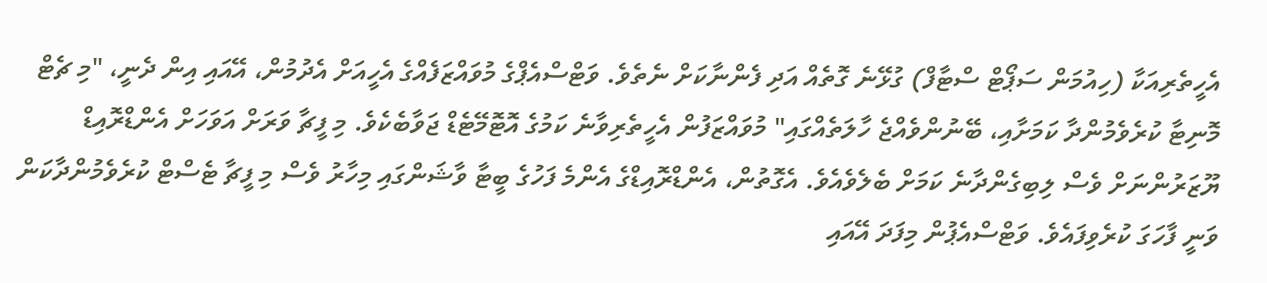އެހީތެރިއަކާ (ހިއުމަން ސަޕޯޓް ސްޓާފް) ގުޅޭނެ ގޮތެއް އަދި ފެންނާކަށް ނެތެވެ. ވަޓްސްއެޕްގެ މުވައްޒަފެއްގެ އެހީއަށް އެދުމުން، އޭއައި އިން ދެނީ، "މި ޗެޓް މޮނިޓާ ކުރެވެމުންދާ ކަމަށާއި، ބޭނުންވެއްޖެ ހާލަތެއްގައި" މުވައްޒަފުން އެހީތެރިވާނެ ކަމުގެ އޮޓޮމޭޓެޑް ޖަވާބެކެވެ. މި ފީޗާ ވަރަށް އަވަހަށް އެންޑްރޮއިޑް ޔޫޒަރުންނަށް ވެސް ލިބިގެންދާނެ ކަމަށް ބެލެވެއެވެ. އެގޮތުން، އެންޑްރޮއިޑްގެ އެންމެ ފަހުގެ ބީޓާ ވާޝަންގައި މިހާރު ވެސް މި ފީޗާ ޓެސްޓް ކުރެވެމުންދާކަން ވަނީ ފާހަގަ ކުރެވިފައެވެ. ވަޓްސްއެޕުން މިފަދަ އޭއައި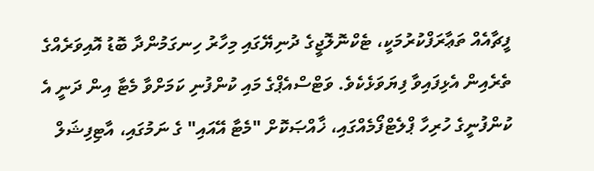ފީޗާއެއް ތަޢާރަފްކުރުމަކީ، ޓެކްނޮލޮޖީގެ ދުނިޔޭގައި މިހާރު ހިނގަމުންދާ ބޮޑު އޮއިވަރެއްގެ ތެރެއިން އެޅިފައިވާ ފިޔަވަޅެކެވެ. ވަޓްސްއެޕްގެ މައި ކުންފުނި ކަމަށްވާ މެޓާ އިން ދަނީ އެ ކުންފުނީގެ ހުރިހާ ޕްލެޓްފޯމެއްގައި، ޚާއްޞަކޮށް "މެޓާ އޭއައި" ގެ ނަމުގައި، އާޓިފިޝަލް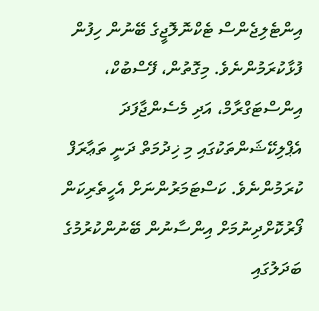އިންޓެލިޖެންސް ޓެކްނޮލޮޖީގެ ބޭނުން ހިފުން ފުޅާކުރަމުންނެވެ. މިގޮތުން، ފޭސްބުކް، އިންސްޓަގްރާމް، އަދި މެސެންޖާފަދަ އެޕްލިކޭޝަންތަކުގައި މި ޚިދުމަތް ދަނީ ތަޢާރަފް ކުރަމުންނެވެ. ކަސްޓަމަރުންނަށް އެހީތެރިކަން ފޯރުކޮށްދިނުމަށް އިންސާނުން ބޭނުންކުރުމުގެ ބަދަލުގައި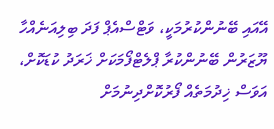އޭއައި ބޭނުންކުރުމަކީ، ވަޓްސްއެޕް ފަދަ ބިލިއަނެއްހާ ޔޫޒަރުން ބޭނުންކުރާ ޕްލެޓްފޯމަކަށް ޚަރަދު ކުޑަކޮށް، އަވަސް ޚިދުމަތެއް ފޯރުކޮށްދިނުމަށް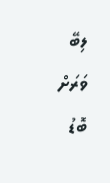ލިބޭ ވަރަށް ބޮޑު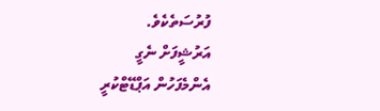ފުރުސަތެކެވެ.
އަރުޝީފަށް ނެގީ
އެންމެފަހުން އަޕްޑޭޓްކުރީ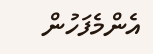އެންމެފަހުން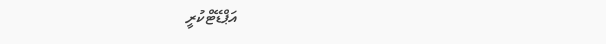އަޕްޑޭޓްކުރީ